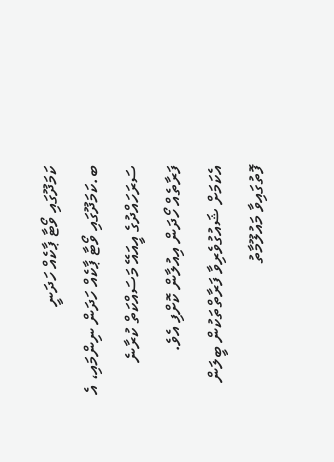ކަމަދޫގައި ވޯޓާ ޕާކެއް ހަދަނީ
ބ.ކަމަދޫގައި ވޯޓާ ޕާކެއް ހަދަން ނިންމައި، އެ ސަރަހައްދުގެ އީއައޭ މަސައްކަތް ކުރާނެ ފަރާތެއް ހޯދަން އިއުލާން ކޮށްފި އެވެ.
އެކަމަށް ޝައުގުވެރިވާ ފަރާތްތަކުން ބީލަން ފޮތުގައިވާ މައުލޫމާތު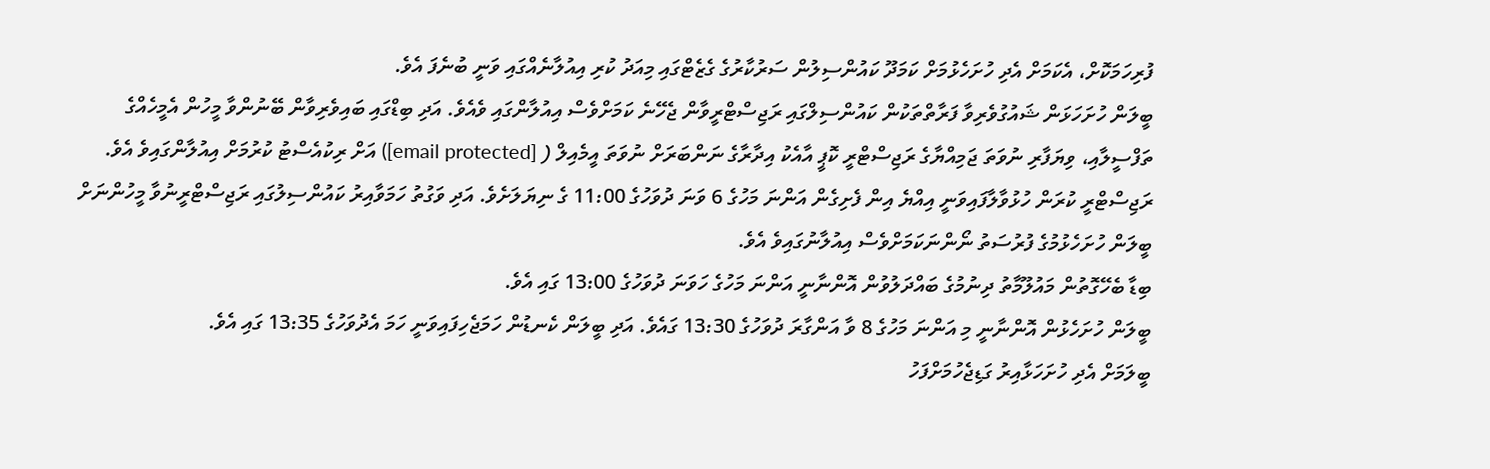ފުރިހަމަކޮށް، އެކަމަށް އެދި ހުށަހެޅުމަށް ކަމަދޫ ކައުންސިލުން ސަރުކާރުގެ ގެޒެޓްގައި މިއަދު ކުރި އިއުލާނެއްގައި ވަނީ ބުނެފަ އެވެ.
ބީލަން ހުށަހަޅަން ޝައުގުވެރިވާ ފަރާތްތަކުން ކައުންސިލްގައި ރަޖިސްޓްރީވާން ޖެހޭނެ ކަމަށްވެސް އިއުލާންގައި ވެއެވެ. އަދި ބިޑްގައި ބައިވެރިވާން ބޭނުންވާ މީހުން އެމީހެއްގެ ތަފްސީލާއި، ވިޔަފާރި ނުވަތަ ޖަމިއްޔާގެ ރަޖިސްޓްރީ ކޮޕީ އާއެކު އިދާރާގެ ނަންބަރަށް ނުވަތަ އީމެއިލް ( [email protected]) އަށް ރިކުއެސްޓު ކުރުމަށް އިއުލާންގައިވެ އެވެ.
ރަޖިސްޓްރީ ކުރަން ހުޅުވާލާފައިވަނީ އިއްޔެ އިން ފެށިގެން އަންނަ މަހުގެ 6 ވަނަ ދުވަހުގެ 11:00 ގެ ނިޔަލަށެވެ. އަދި ވަގުތު ހަމަވާއިރު ކައުންސިލުގައި ރަޖިސްޓްރީނުވާ މީހުންނަށް ބީލަން ހުށަހެޅުމުގެ ފުރުސަތު ނޯންނަކަމަށްވެސް އިއުލާނުގައިވެ އެވެ.
ބިޑާ ބެހޭގޮތުން މައުލޫމާތު ދިނުމުގެ ބައްދަލުވުން އޮންނާނީ އަންނަ މަހުގެ ހަވަނަ ދުވަހުގެ 13:00 ގައި އެވެ.
ބީލަން ހުށަހެޅުން އޮންނާނީ މި އަންނަ މަހުގެ 8 ވާ އަންގާރަ ދުވަހުގެ 13:30 ގައެވެ. އަދި ބީލަން ކެނޑުން ހަމަޖެހިފައިވަނީ ހަމަ އެދުވަހުގެ 13:35 ގައި އެވެ.
ބީލަމަށް އެދި ހުށަހަޅާއިރު ގަޑިޖެހުމަށްފަހު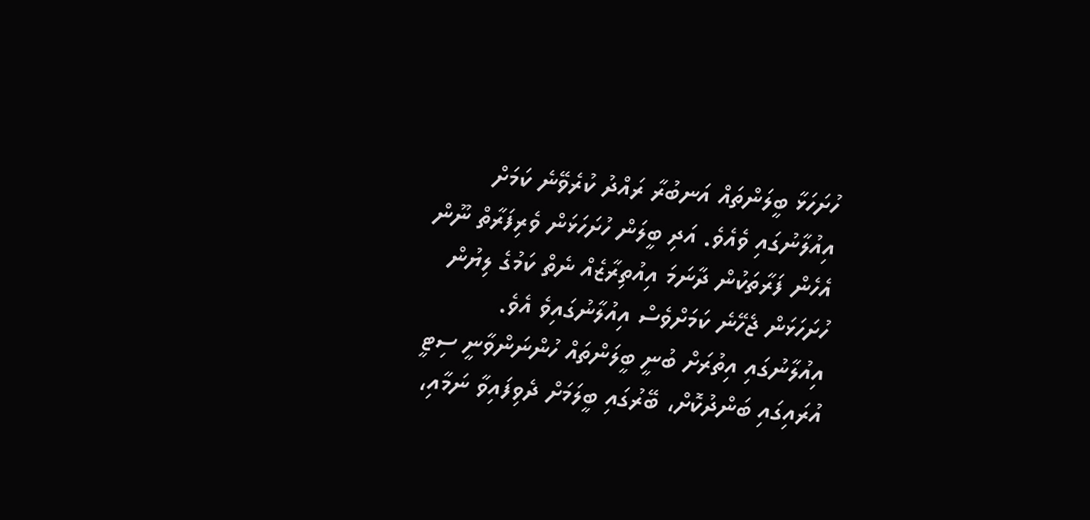ހުށަހަޅާ ބީލަންތައް އަނބުރާ ރައްދު ކުރެވޭނެ ކަމަށް އިއުލާނުގައި ވެއެވެ. އަދި ބީލަން ހުށަހަޅަން ވެރިފަރާތް ނޫން އެހެން ފަރާތަކުން ދާނަމަ އިއުތިރާޒެއް ނެތް ކަމުގެ ލިޔުން ހުށަހަޅަން ޖެހޭނެ ކަމަށްވެސް އިއުލާނުގައިވެ އެވެ.
އިއުލާނުގައި އިތުރަށް ބުނީ ބީލަންތައް ހުންނަންވާނީ ސިޓީ އުރައިގައި ބަންދުކޮށް، ބޭރުގައި ބީލަމަށް ދެވިފައިވާ ނަމާއި،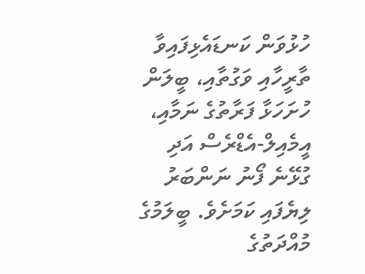ހުޅުވަން ކަނޑައެޅިފައިވާ ތާރީހާއި ވަގުތާއި، ބީލަން ހުށަހަޅާ ފަރާތުގެ ނަމާއި، އީމެއިލް-އެޑްރެސް އަދި ގުޅޭނެ ފޯނު ނަންބަރު ލިޔެފައި ކަމަށެވެ. ބީލަމުގެ މުއްދަތުގެ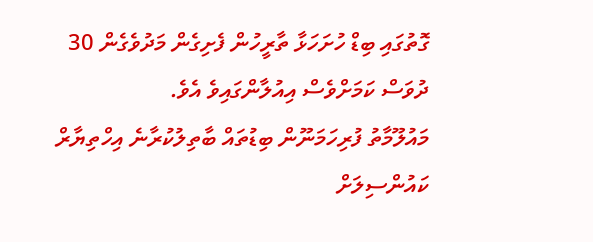ގޮތުގައި ބިޑް ހުށަހަޅާ ތާރީހުން ފެށިގެން މަދުވެގެން 30 ދުވަސް ކަމަށްވެސް އިއުލާންގައިވެ އެވެ.
މައުލޫމާތު ފުރިހަމަނޫން ބިޑުތައް ބާތިލުކުރާނެ އިހްތިޔާރް ކައުންސިލަށް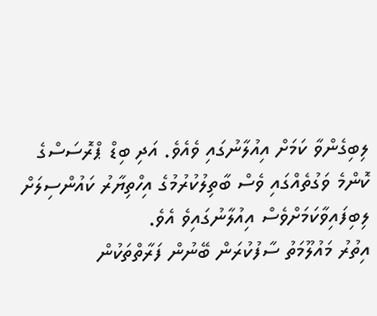ލިބިގެންވާ ކަމަށް އިއުލާނުގައި ވެއެވެ. އަދި ބިޑް ޕްރޮސަސްގެ ކޮންމެ ވަގުތެއްގައި ވެސް ބާތިލުކުރުމުގެ އިހްތިޔާރު ކައުންސިލަށް ލިބިފައިވާކަމަށްވެސް އިއުލާނުގައިވެ އެވެ.
އިތުރު މައުލޫމަތު ސާފުކުރަން ބޭނުން ފަރާތްތަކުން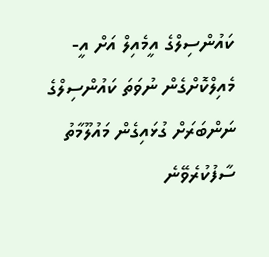ކައުންސިލްގެ އީމެއިލް އަށް އީ-މެއިލްކޮށްގެން ނުވަތަ ކައުންސިލްގެ ނަންބަރަށް ގުޅައިގެން މައުލޫމާތު ސާފުކުރެވޭނެ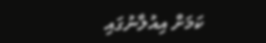ކަމަށް އިއުލާނުގައި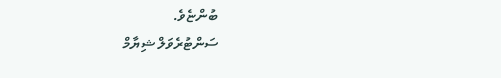ބުންޏެވެ.
ސަންޓުރެވަލް ޝިޔާމް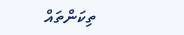ތިކަންތައް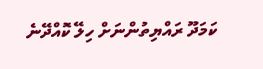ކަމަދޫ ރައްޔިތުންނަށް ހިލޭ ކޮއްދޭނެ